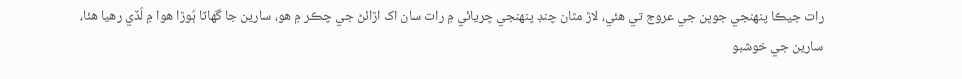رات جيڪا پنهنجي جوڀن جي عروج تي هئي، لاڙ مٿان چنڊ پنهنجي چريائي ۾ رات سان اک اڙائڻ جي چڪر ۾ هو، سارين جا گهاٽا ٻُوڙا هوا ۾ لُڏي رهيا هئا، سارين جي خوشبو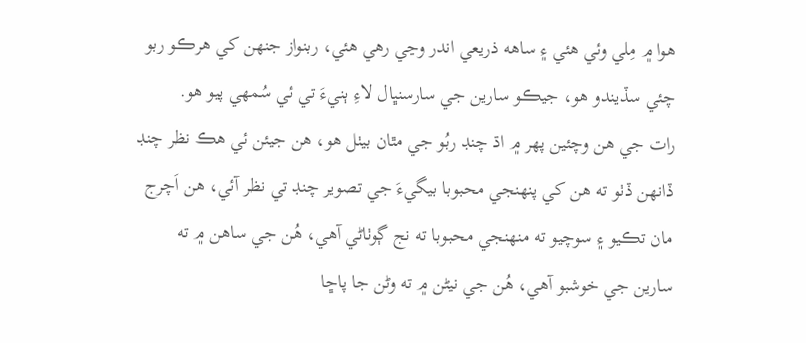هوا ۾ مِلي وئي هئي ۽ ساهه ذريعي اندر وڃي رهي هئي، ربنواز جنهن کي هرڪو ربو چئي سڏيندو هو، جيڪو سارين جي سارسنڀال لاءِ ٻنيءَ تي ئي سُمهي پيو هو.
رات جي هن وچئين پهر ۾ اڌ چنڊ ربُو جي مٿان بيٺل هو، هن جيئن ئي هڪ نظر چنڊ ڏانهن ڏٺو ته هن کي پنهنجي محبوبا بيگيءَ جي تصوير چنڊ تي نظر آئي، هن اَچرج مان تڪيو ۽ سوچيو ته منهنجي محبوبا ته نج ڳوٺاڻي آهي، هُن جي ساهن ۾ ته سارين جي خوشبو آهي، هُن جي نيڻن ۾ ته وڻن جا پاڇا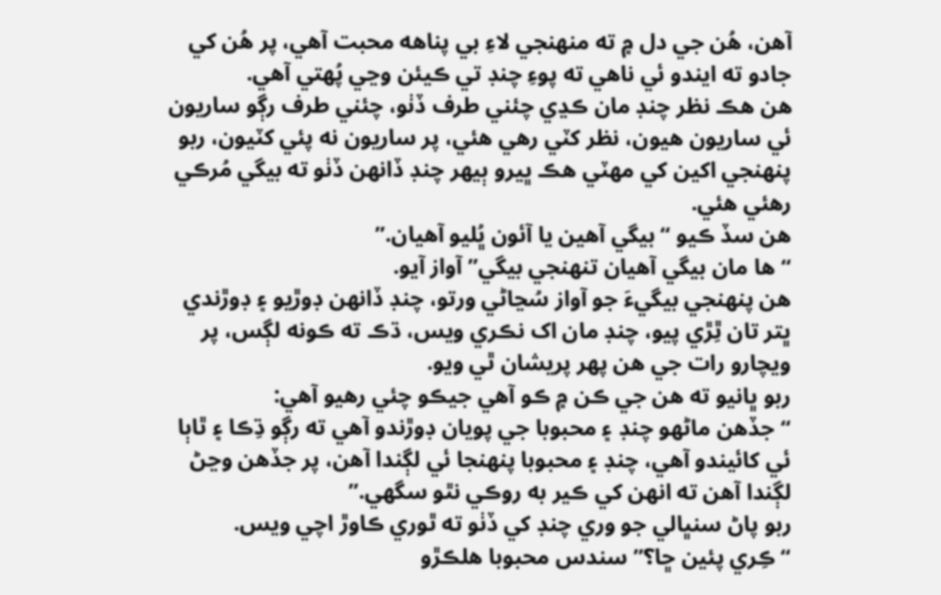آهن، هُن جي دل ۾ ته منهنجي لاءِ بي پناهه محبت آهي، پر هُن کي جادو ته ايندو ئي ناهي ته پوءِ چنڊ تي ڪيئن وڃي پُهتي آهي.
هن هڪ نظر چنڊ مان ڪڍي چئني طرف ڏٺو، چئني طرف رڳو ساريون ئي ساريون هيون، نظر کٽي رهي هئي، پر ساريون نه پئي کٽيون، ربو پنهنجي اکين کي مهٽي هڪ ڀيرو ٻيهر چنڊ ڏانهن ڏٺو ته بيگي مُرڪي رهئي هئي.
هن سڏ ڪيو “بيگي آهين يا آئون ڀُليو آهيان.”
“ها مان بيگي آهيان تنهنجي بيگي” آواز آيو.
هن پنهنجي بيگيءَ جو آواز سُڃاڻي ورتو، چنڊ ڏانهن ڊوڙيو ۽ ڊوڙندي ڀتر تان ٿِڙي پيو، چنڊ مان اک نڪري ويس، ڌڪ ته ڪونه لڳس، پر ويچارو رات جي هن پهر پريشان ٿي ويو.
ربو ڀانيو ته هن جي ڪن ۾ ڪو آهي جيڪو چئي رهيو آهي:
“جڏهن ماڻهو چنڊ ۽ محبوبا جي پويان ڊوڙندو آهي ته رڳو ڌِڪا ۽ ٿاٻا ئي کائيندو آهي، چنڊ ۽ محبوبا پنهنجا ئي لڳندا آهن، پر جڏهن وڃڻ لڳندا آهن ته انهن کي ڪير به روڪي نٿو سگهي.”
ربو پاڻ سنڀالي جو وري چنڊ کي ڏٺو ته ٿوري ڪاوڙ اچي ويس.
“ڪِري پئين ڇا؟” سندس محبوبا هلڪڙو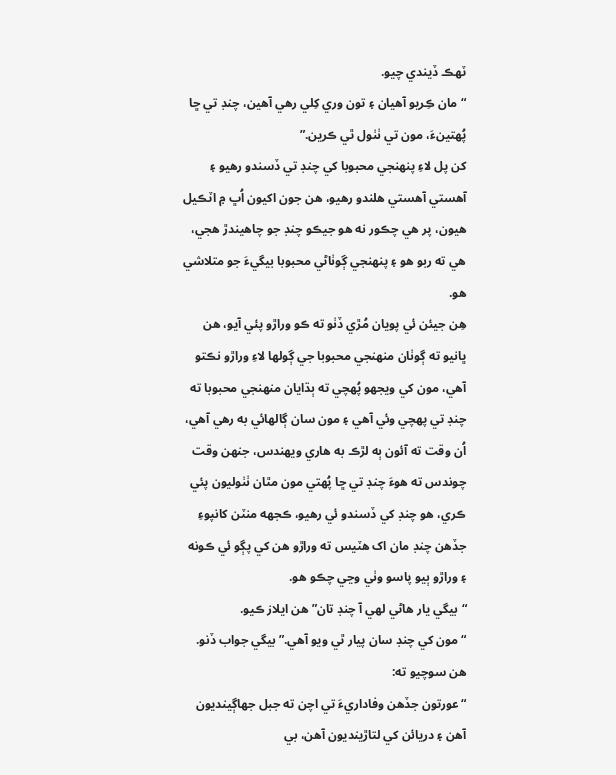ٽهڪ ڏيندي چيو.
“مان ڪِريو آهيان ۽ تون وري کِلي رهي آهين، چنڊ تي ڇا پُهتينءَ، مون تي ٺٺول ٿي ڪرين.”
کن پل لاءِ پنهنجي محبوبا کي چنڊ تي ڏسندو رهيو ۽ آهستي آهستي هلندو رهيو، هن جون اکيون اُڀ ۾ اٽڪيل هيون، پر هي چڪور نه هو جيڪو چنڊ جو چاهيندڙ هجي، هي ته ربو هو ۽ پنهنجي ڳوٺاڻي محبوبا بيگيءَ جو متلاشي هو.
هِن جيئن ئي پويان مُڙي ڏٺو ته ڪو وراڙو پئي آيو، هن ڀانيو ته ڳوٺان منهنجي محبوبا جي ڳولها لاءِ وراڙو نڪتو آهي، مون کي ويجهو پُهچي ته ٻڌايان منهنجي محبوبا ته چنڊ تي پهچي وئي آهي ۽ مون سان ڳالهائي به رهي آهي، اُن وقت ته آئون ٻه لڙڪ به هاري ويهندس، جنهن وقت چوندس ته هوءَ چنڊ تي ڇا پُهتي مون مٿان ٺٺوليون پئي ڪري، هو چنڊ کي ڏسندو ئي رهيو، ڪجهه منٽن کانپوءِ جڏهن چنڊ مان اک هٽيس ته وراڙو هن کي پڳو ئي ڪونه ۽ وراڙو ٻيو پاسو وٺي وڃي چڪو هو.
“بيگي يار هاڻي لهي آ چنڊ تان” هن ايلاز ڪيو.
“مون کي چنڊ سان پيار ٿي ويو آهي.” بيگي جواب ڏنو.
هن سوچيو ته:
“عورتون جڏهن وفاداريءَ تي اچن ته جبل جهاڳينديون آهن ۽ دريائن کي لتاڙينديون آهن، بي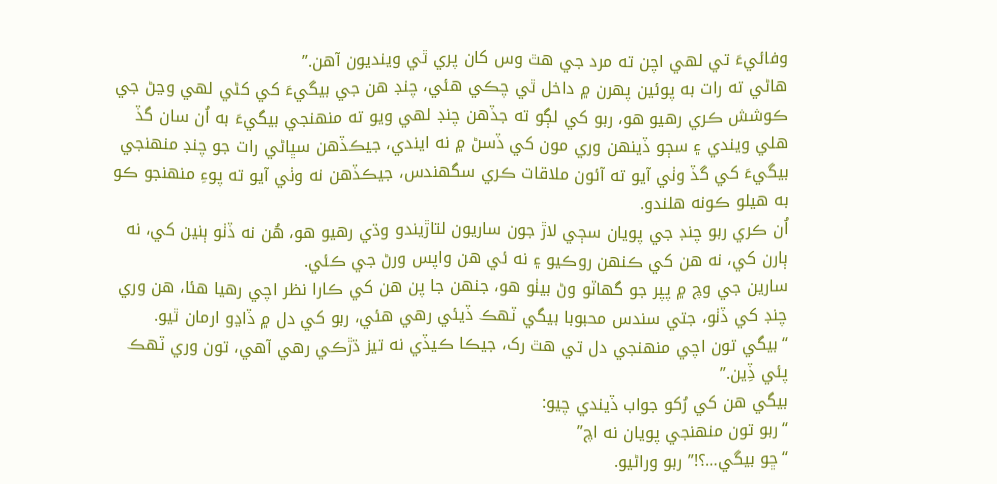وفائيءَ تي لهي اچن ته مرد جي هٿ وس کان پري ٿي وينديون آهن.”
هاڻي ته رات به پوئين پهرن ۾ داخل ٿي چڪي هئي، چنڊ هن جي بيگيءَ کي کڻي لهي وڃڻ جي ڪوشش ڪري رهيو هو، ربو کي لڳو ته جڏهن چنڊ لهي ويو ته منهنجي بيگيءَ به اُن سان گڏ هلي ويندي ۽ سڄو ڏينهن وري مون کي ڏسڻ ۾ نه ايندي، جيڪڏهن سڀاڻي رات جو چنڊ منهنجي بيگيءَ کي گڏ وٺي آيو ته آئون ملاقات ڪري سگهندس، جيڪڏهن نه وٺي آيو ته پوءِ منهنجو ڪو به هيلو ڪونه هلندو.
اُن ڪري ربو چنڊ جي پويان سڄي لاڙ جون ساريون لتاڙيندو وڌي رهيو هو، هُن نه ڏٺو ٻنين کي، نه ٻارن کي، نه هن کي ڪنهن روڪيو ۽ نه ئي هن واپس ورڻ جي ڪئي.
سارين جي وچ ۾ پپر جو گهاٽو وڻ بيٺو هو، جنهن جا پن هن کي ڪارا نظر اچي رهيا هئا، هن وري چنڊ کي ڏٺو، جتي سندس محبوبا بيگي ٽهڪ ڏيئي رهي هئي، ربو کي دل ۾ ڏاڍو ارمان ٿيو.
“بيگي تون اچي منهنجي دل تي هٿ رک، جيڪا ڪيڏي نه تيز ڌڙڪي رهي آهي، تون وري ٽهڪ پئي ڏِين.”
بيگي هن کي رُکو جواب ڏيندي چيو:
“ربو تون منهنجي پويان نه اچ”
“ڇو بيگي…؟!” ربو وراڻيو.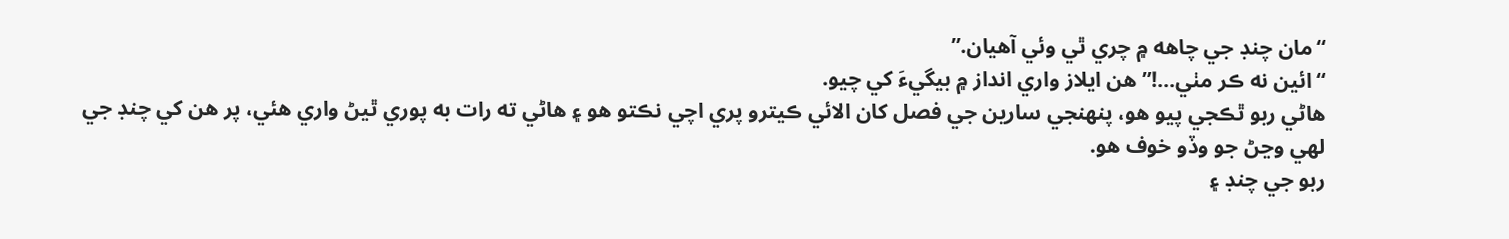“مان چنڊ جي چاهه ۾ چري ٿي وئي آهيان.”
“ائين نه ڪر مٺي…!” هن ايلاز واري انداز ۾ بيگيءَ کي چيو.
هاڻي ربو ٿڪجي پيو هو، پنهنجي سارين جي فصل کان الائي ڪيترو پري اچي نڪتو هو ۽ هاڻي ته رات به پوري ٿيڻ واري هئي، پر هن کي چنڊ جي لهي وڃڻ جو وڏو خوف هو.
ربو جي چنڊ ۽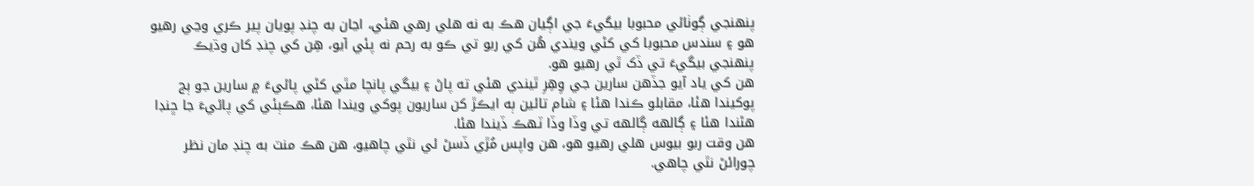پنهنجي ڳوٺاڻي محبوبا بيگيءَ جي اڳيان هڪ به نه هلي رهي هئي، اڃان به چنڊ پويان پير ڪري وڃي رهيو هو ۽ سندس محبوبا کي کڻي ويندي هُن کي ربو تي ڪو به رحم نه پئي آيو، هِن کي چنڊ کان وڌيڪ پنهنجي بيگيءَ تي ڏک ٿي رهيو هو.
هن کي ياد آيو جڏهن سارين جي وِهِرِ ٿيندي هئي ته پاڻ ۽ بيگي پانچا مٿي کڻي پاڻيءَ ۾ سارين جو ٻج پوکيندا هئا، مقابلو ڪندا هئا ۽ شام تائين ٻه ايڪڙ کن ساريون پوکي ويندا هئا، هڪٻئي کي پاڻيءَ جا ڇنڊا هڻندا هئا ۽ ڳالهه ڳالهه تي وڏا وڏا ٽهڪ ڏيندا هئا.
هن وقت ربو بيوس هلي رهيو هو، هن واپس مُڙي ڏسڻ ئي نٿي چاهيو، هن هڪ منٽ به چنڊ مان نظر چورائڻ نٿي چاهي.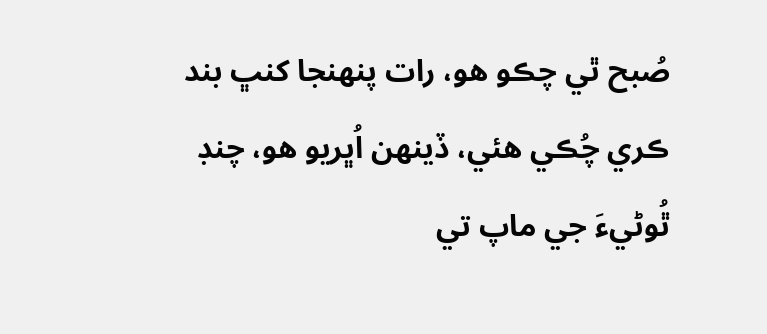صُبح ٿي چڪو هو، رات پنهنجا کنڀ بند ڪري چُڪي هئي، ڏينهن اُڀريو هو، چنڊ ٿُوڻيءَ جي ماپ تي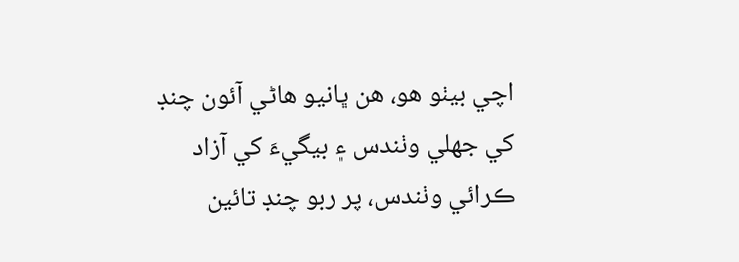اچي بيٺو هو، هن ڀانيو هاڻي آئون چنڊ کي جهلي وٺندس ۽ بيگيءَ کي آزاد ڪرائي وٺندس، پر ربو چنڊ تائين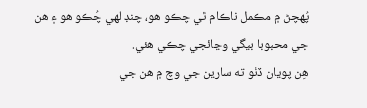پُهچڻ ۾ مڪمل ناڪام ٿي چڪو هو، چنڊ لهي چُڪو هو ۽ هن جي محبوبا بيگي وڃائجي چڪي هئي.
هِن پويان ڏٺو ته سارين جي وچ ۾ هن جي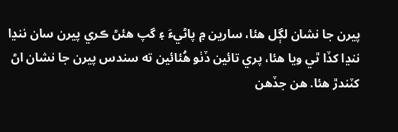پيرن جا نشان لڳل هئا، سارين ۾ پاڻيءَ ۽ گپ هئڻ ڪري پيرن سان ننڍا ننڍا کڏا ٿي ويا هئا، پري تائين ڏٺو هُئائين ته سندس پيرن جا نشان اڻ کٽندڙ هئا. هن جڏهن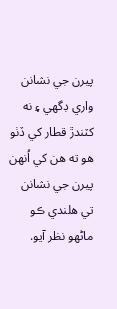پيرن جي نشانن واري ڊگهي ۽ نه کٽندڙ قطار کي ڏٺو هو ته هن کي اُنهن پيرن جي نشانن تي هلندي ڪو ماڻهو نظر آيو.